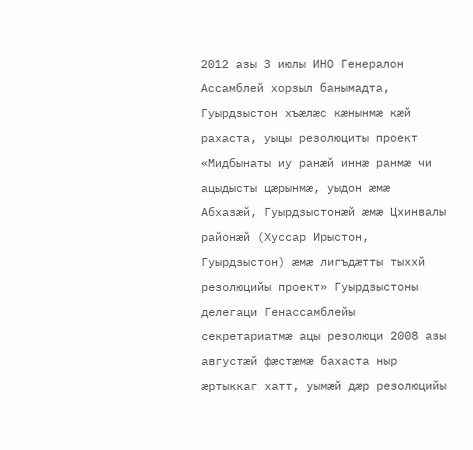2012 азы 3 июлы ИНО Генералон Ассамблей хорзыл банымадта, Гуырдзыстон хъæлæс кæнынмæ кæй рахаста, уыцы резолюциты проект «Мидбынаты иу ранæй иннæ ранмæ чи ацыдысты цæрынмæ, уыдон æмæ Абхазæй, Гуырдзыстонæй æмæ Цхинвалы районæй (Хуссар Ирыстон, Гуырдзыстон) æмæ лигъдæтты тыххй резолюцийы проект» Гуырдзыстоны делегаци Генассамблейы секретариатмæ ацы резолюци 2008 азы августæй фæстæмæ бахаста ныр æртыккаг хатт, уымæй дæр резолюцийы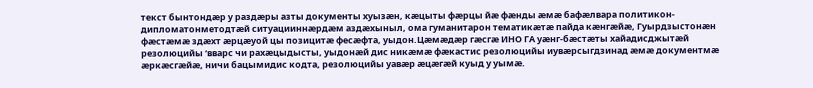текст бынтондæр у раздæры азты документы хуызæн, кæцыты фæрцы йæ фæнды æмæ бафæлвара политикон-дипломатонметодтæй ситуацииннæрдæм аздæхыныл, ома гуманитарон тематикæтæ пайда кæнгæйæ, Гуырдзыстонæн фæстæмæ здæхт æрцæуой цы позицитæ фесæфта, уыдон.Цæмæдæр гæсгæ ИНО ГА уæнг-бæстæты хайадисджытæй резолюцийы ‘вварс чи рахæцыдысты, уыдонæй дис никæмæ фæкастис резолюцийы иувæрсыгдзинад æмæ документмæ æркæсгæйæ, ничи бацымидис кодта, резолюцийы уавæр æцæгæй куыд у уымæ.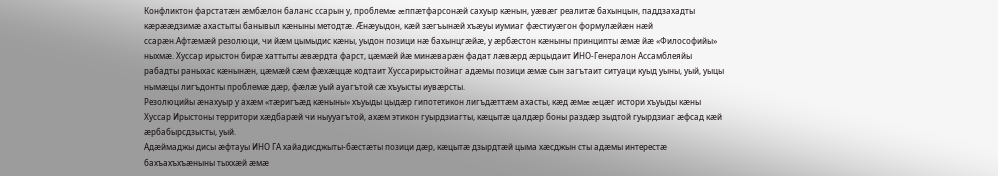Конфликтон фарстатæн æмбæлон баланс ссарын у, проблемæ æппæтфарсонæй сахуыр кæнын, уæвæг реалитæ бахынцын, паддзахадты кæрææдзимæ ахастыты банывыл кæныны методтæ. Ӕнæуыдон, кæй зæгъынæй хъæуы иумиаг фæстиуæгон формулæйæн нæй ссарæн.Афтæмæй резолюци, чи йæм цымыдис кæны, уыдон позици нæ бахынцгæйæ, у æрбæстон кæныны принципты æмæ йæ «Философийы» ныхмæ. Хуссар ирыстон бирæ хаттыты æвæрдта фарст, цæмæй йæ минæварæн фадат лæвæрд æрцыдаит ИНО-Генералон Ассамблеяйы рабадты раныхас кæнынæн, цæмæй сæм фæхæццæ кодтаит Хуссарирыстойнаг адæмы позици æмæ сын загътаит ситуаци куыд уыны, уый, уыцы нымæцы лигъдонты проблемæ дæр, фæлæ уый ауагътой сæ хъуысты иувæрсты.
Резолюцийы æнахуыр у ахæм «тæригъæд кæныны» хъуыды цыдæр гипотетикон лигъдæттæм ахасты, кæд æмæ æцæг истори хъуыды кæны Хуссар Ирыстоны территори хæдбарæй чи ныууагътой, ахæм этикон гуырдзиагты, кæцытæ цалдæр боны раздæр зыдтой гуырдзиаг æфсад кæй æрбабырсдзысты, уый.
Адæймаджы дисы æфтауы ИНО ГА хайадисджыты-бæстæты позици дæр, кæцытæ дзырдтæй цыма хæсджын сты адæмы интерестæ бахъахъхъæныны тыххæй æмæ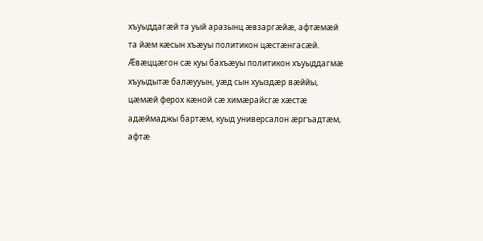хъуыддагæй та уый аразынц æвзаргæйæ, афтæмæй та йæм кæсын хъæуы политикон цæстæнгасæй. Ӕвæццæгон сæ куы бахъæуы политикон хъуыддагмæ хъуыдытæ балæууын, уæд сын хуыздæр вæййы, цæмæй ферох кæной сæ химæрайсгæ хæстæ адæймаджы бартæм, куыд универсалон æргъадтæм, афтæ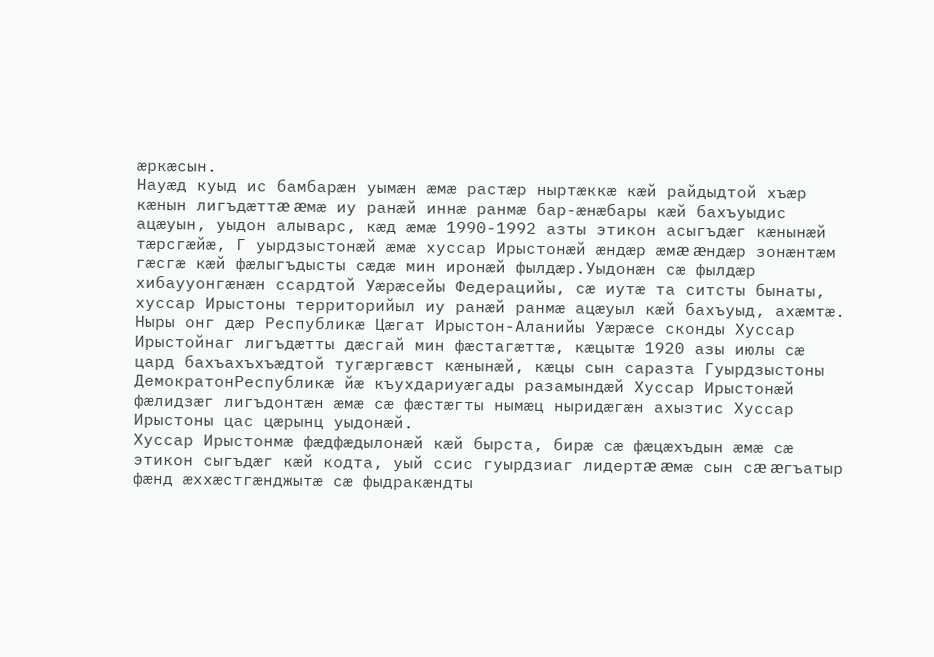æркæсын.
Науæд куыд ис бамбарæн уымæн æмæ растæр ныртæккæ кæй райдыдтой хъæр кæнын лигъдæттæ æмæ иу ранæй иннæ ранмæ бар-æнæбары кæй бахъуыдис ацæуын, уыдон алыварс, кæд æмæ 1990-1992 азты этикон асыгъдæг кæнынæй тæрсгæйæ, Г уырдзыстонæй æмæ хуссар Ирыстонæй æндæр æмæ æндæр зонæнтæм гæсгæ кæй фæлыгъдысты сæдæ мин иронæй фылдæр.Уыдонæн сæ фылдæр хибаууонгæнæн ссардтой Уæрæсейы Федерацийы, сæ иутæ та ситсты бынаты, хуссар Ирыстоны территорийыл иу ранæй ранмæ ацæуыл кæй бахъуыд, ахæмтæ.
Ныры онг дæр Республикæ Цæгат Ирыстон-Аланийы Уæрæсе сконды Хуссар Ирыстойнаг лигъдæтты дæсгай мин фæстагæттæ, кæцытæ 1920 азы июлы сæ цард бахъахъхъæдтой тугæргæвст кæнынæй, кæцы сын саразта Гуырдзыстоны ДемократонРеспубликæ йæ къухдариуæгады разамындæй Хуссар Ирыстонæй фæлидзæг лигъдонтæн æмæ сæ фæстæгты нымæц ныридæгæн ахызтис Хуссар Ирыстоны цас цæрынц уыдонæй.
Хуссар Ирыстонмæ фæдфæдылонæй кæй бырста, бирæ сæ фæцæхъдын æмæ сæ этикон сыгъдæг кæй кодта, уый ссис гуырдзиаг лидертæ æмæ сын сæ æгъатыр фæнд æххæстгæнджытæ сæ фыдракæндты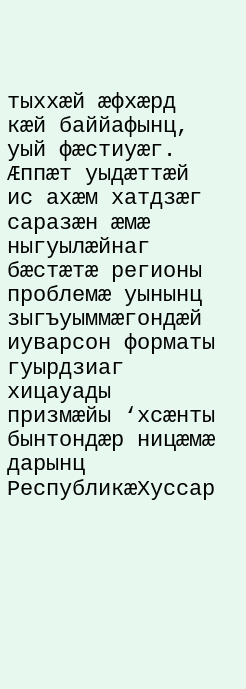тыххæй æфхæрд кæй баййафынц, уый фæстиуæг. Ӕппæт уыдæттæй ис ахæм хатдзæг саразæн æмæ ныгуылæйнаг бæстæтæ регионы проблемæ уынынц зыгъуыммæгондæй иуварсон форматы гуырдзиаг хицауады призмæйы ‘хсæнты бынтондæр ницæмæ дарынц РеспубликæХуссар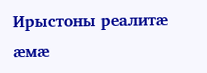Ирыстоны реалитæ æмæ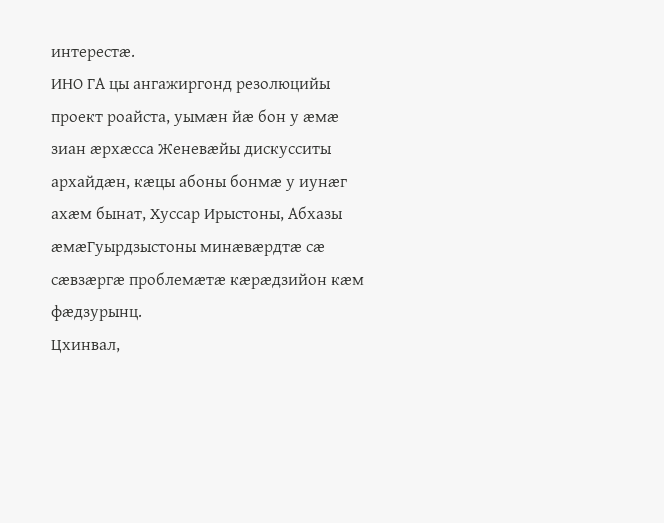интерестæ.
ИНО ГА цы ангажиргонд резолюцийы проект роайста, уымæн йæ бон у æмæ зиан æрхæсса Женевæйы дискусситы архайдæн, кæцы абоны бонмæ у иунæг ахæм бынат, Хуссар Ирыстоны, Абхазы æмæГуырдзыстоны минæвæрдтæ сæ сæвзæргæ проблемæтæ кæрæдзийон кæм фæдзурынц.
Цхинвал,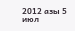2012 азы 5 июл